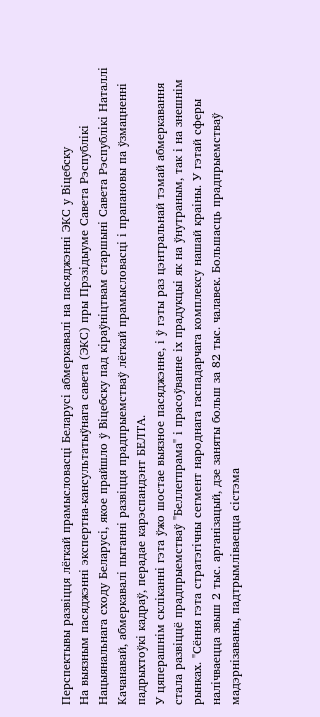Перспектывы развіцця лёгкай прамысловасці Беларусі абмеркавалі на пасяджэнні ЭКС у Віцебску
На выязным пасяджэнні экспертна-кансультатыўнага савета (ЭКС) пры Прэзідыуме Савета Рэспублікі Нацыянальнага сходу Беларусі, якое прайшло ў Віцебску пад кіраўніцтвам старшыні Савета Рэспублікі Наталлі Качанавай, абмеркавалі пытанні развіцця прадпрыемстваў лёгкай прамысловасці і прапановы па ўзмацненні падрыхтоўкі кадраў, перадае карэспандэнт БЕЛТА.
У цяперашнім скліканні гэта ўжо шостае выязное пасяджэнне, і ў гэты раз цэнтральнай тэмай абмеркавання стала развіццё прадпрыемстваў "Беллегпрама" і прасоўванне іх прадукцыі як на ўнутраным, так і на знешнім рынках. "Сёння гэта стратэгічны сегмент народнага гаспадарчага комплексу нашай краіны. У гэтай сферы налічваецца звыш 2 тыс. арганізацый, дзе заняты больш за 82 тыс. чалавек. Большасць прадпрыемстваў мадэрнізаваны, падтрымліваецца сістэма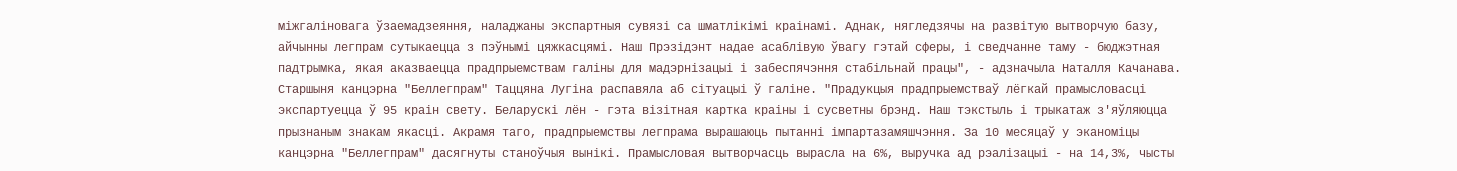міжгаліновага ўзаемадзеяння, наладжаны экспартныя сувязі са шматлікімі краінамі. Аднак, нягледзячы на развітую вытворчую базу, айчынны легпрам сутыкаецца з пэўнымі цяжкасцямі. Наш Прэзідэнт надае асаблівую ўвагу гэтай сферы, і сведчанне таму - бюджэтная падтрымка, якая аказваецца прадпрыемствам галіны для мадэрнізацыі і забеспячэння стабільнай працы", - адзначыла Наталля Качанава. Старшыня канцэрна "Беллегпрам" Таццяна Лугіна распавяла аб сітуацыі ў галіне. "Прадукцыя прадпрыемстваў лёгкай прамысловасці экспартуецца ў 95 краін свету. Беларускі лён - гэта візітная картка краіны і сусветны брэнд. Наш тэкстыль і трыкатаж з'яўляюцца прызнаным знакам якасці. Акрамя таго, прадпрыемствы легпрама вырашаюць пытанні імпартазамяшчэння. За 10 месяцаў у эканоміцы канцэрна "Беллегпрам" дасягнуты станоўчыя вынікі. Прамысловая вытворчасць вырасла на 6%, выручка ад рэалізацыі - на 14,3%, чысты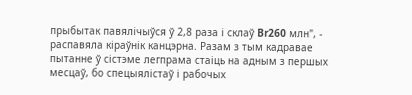прыбытак павялічыўся ў 2,8 раза і склаў Br260 млн", - распавяла кіраўнік канцэрна. Разам з тым кадравае пытанне ў сістэме легпрама стаіць на адным з першых месцаў, бо спецыялістаў і рабочых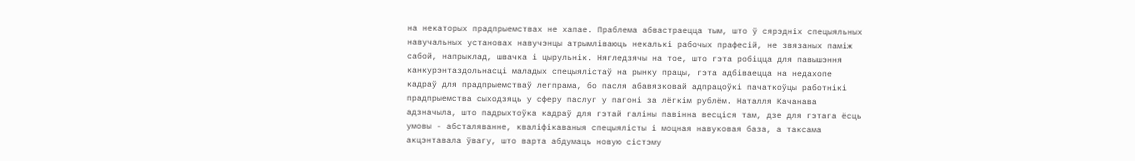на некаторых прадпрыемствах не хапае. Праблема абвастраецца тым, што ў сярэдніх спецыяльных навучальных установах навучэнцы атрымліваюць некалькі рабочых прафесій, не звязаных паміж сабой, напрыклад, швачка і цырульнік. Нягледзячы на тое, што гэта робіцца для павышэння канкурэнтаздольнасці маладых спецыялістаў на рынку працы, гэта адбіваецца на недахопе кадраў для прадпрыемстваў легпрама, бо пасля абавязковай адпрацоўкі пачаткоўцы работнікі прадпрыемства сыходзяць у сферу паслуг у пагоні за лёгкім рублём. Наталля Качанава адзначыла, што падрыхтоўка кадраў для гэтай галіны павінна весціся там, дзе для гэтага ёсць
умовы - абсталяванне, кваліфікаваныя спецыялісты і моцная навуковая база, а таксама акцэнтавала ўвагу, што варта абдумаць новую сістэму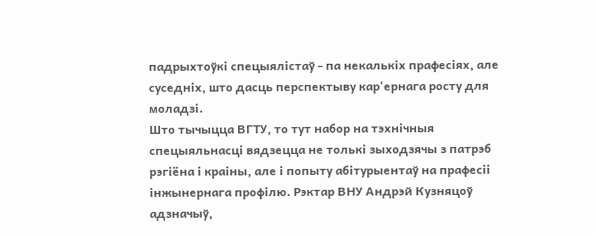падрыхтоўкі спецыялістаў - па некалькіх прафесіях, але суседніх, што дасць перспектыву кар'ернага росту для моладзі.
Што тычыцца ВГТУ, то тут набор на тэхнічныя спецыяльнасці вядзецца не толькі зыходзячы з патрэб рэгіёна і краіны, але і попыту абітурыентаў на прафесіі інжынернага профілю. Рэктар ВНУ Андрэй Кузняцоў адзначыў,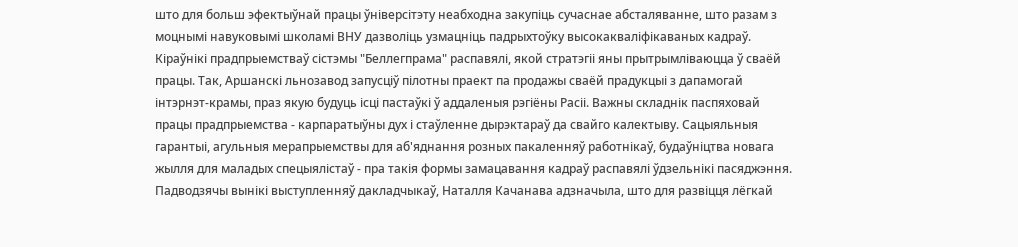што для больш эфектыўнай працы ўніверсітэту неабходна закупіць сучаснае абсталяванне, што разам з моцнымі навуковымі школамі ВНУ дазволіць узмацніць падрыхтоўку высокакваліфікаваных кадраў.
Кіраўнікі прадпрыемстваў сістэмы "Беллегпрама" распавялі, якой стратэгіі яны прытрымліваюцца ў сваёй працы. Так, Аршанскі льнозавод запусціў пілотны праект па продажы сваёй прадукцыі з дапамогай інтэрнэт-крамы, праз якую будуць ісці пастаўкі ў аддаленыя рэгіёны Расіі. Важны складнік паспяховай працы прадпрыемства - карпаратыўны дух і стаўленне дырэктараў да свайго калектыву. Сацыяльныя гарантыі, агульныя мерапрыемствы для аб'яднання розных пакаленняў работнікаў, будаўніцтва новага жылля для маладых спецыялістаў - пра такія формы замацавання кадраў распавялі ўдзельнікі пасяджэння.
Падводзячы вынікі выступленняў дакладчыкаў, Наталля Качанава адзначыла, што для развіцця лёгкай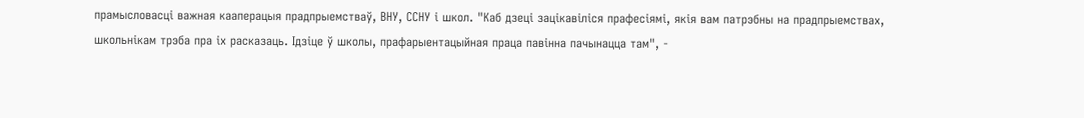прамысловасці важная кааперацыя прадпрыемстваў, ВНУ, ССНУ і школ. "Каб дзеці зацікавіліся прафесіямі, якія вам патрэбны на прадпрыемствах, школьнікам трэба пра іх расказаць. Ідзіце ў школы, прафарыентацыйная праца павінна пачынацца там", -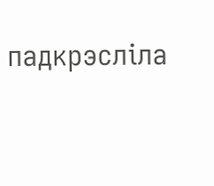падкрэсліла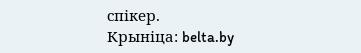спікер.
Крыніца: belta.by